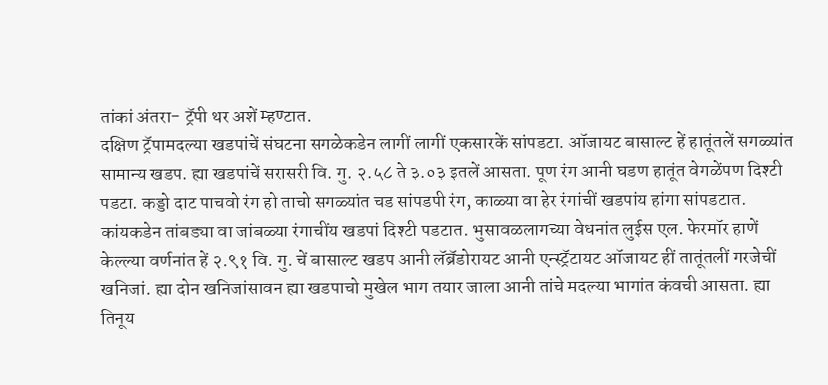तांकां अंतरा- ट्रॅपी थर अशें म्हण्टात.
दक्षिण ट्रॅपामदल्या खडपांचें संघटना सगळेकडेन लागीं लागीं एकसारकें सांपडटा. ऑजायट बासाल्ट हें हातूंतलें सगळ्यांत सामान्य खडप. ह्या खडपांचें सरासरी वि. गु. २.५८ ते ३.०३ इतलें आसता. पूण रंग आनी घडण हातूंत वेगळेंपण दिश्टी पडटा. कड्डो दाट पाचवो रंग हो ताचो सगळ्यांत चड सांपडपी रंग, काळ्या वा हेर रंगांचीं खडपांय हांगा सांपडटात. कांयकडेन तांबड्या वा जांबळ्या रंगाचींय खडपां दिश्टी पडटात. भुसावळलागच्या वेधनांत लुईस एल. फेरमॉर हाणें केल्ल्या वर्णनांत हें २.९१ वि. गु. चें बासाल्ट खडप आनी लॅब्रॅडोरायट आनी एन्स्ट्रॅटायट ऑजायट हीं तातूंतलीं गरजेचीं खनिजां. ह्या दोन खनिजांसावन ह्या खडपाचो मुखेल भाग तयार जाला आनी तांचे मदल्या भागांत कंवची आसता. ह्या तिनूय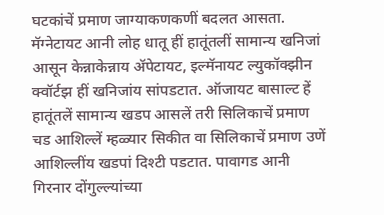घटकांचें प्रमाण जाग्याकणकणीं बदलत आसता. मॅग्नेटायट आनी लोह धातू हीं हातूंतलीं सामान्य खनिजां आसून केन्नाकेन्नाय ॲपेटायट, इल्मॅनायट ल्युकॉक्झीन क्वॉर्टझ हीं खनिजांय सांपडटात. ऑजायट बासाल्ट हें हातूंतलें सामान्य खडप आसलें तरी सिलिकाचें प्रमाण चड आशिल्लें म्हळ्यार सिकीत वा सिलिकाचें प्रमाण उणें आशिल्लींय खडपां दिश्टी पडटात. पावागड आनी गिरनार दोंगुल्ल्यांच्या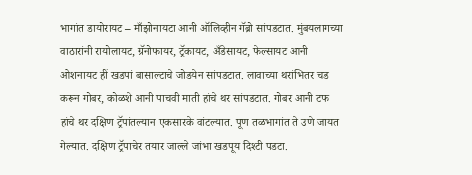भागांत डायोरायट – माँझोनायटा आनी ऑलिव्हीन गॅब्रो सांपडटात. मुंबयलागच्या वाठारांनी रायोलायट, ग्रॅनोफायर, ट्रॅकायट, अँडेसायट, फेल्सायट आनी ओशनायट हीं खडपां बासाल्टाचे जोडयेन सांपडटात. लावाच्या थरांभितर चड करून गोबर, कोळशे आनी पाचवी माती हांचे थर सांपडटात. गोबर आनी टफ हांचे थर दक्षिण ट्रॅपांतल्यान एकसारके वांटल्यात. पूण तळभागांत ते उणे जायत गेल्यात. दक्षिण ट्रॅपाचेर तयार जाल्ले जांभा खडपूय दिश्टी पडटा.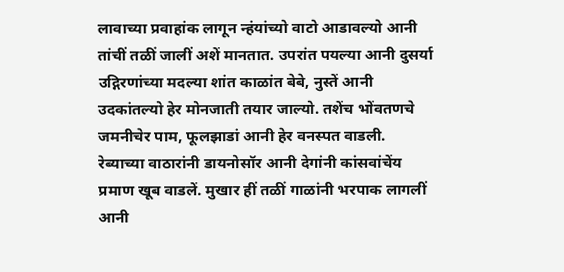लावाच्या प्रवाहांक लागून न्हंयांच्यो वाटो आडावल्यो आनी तांचीं तळीं जालीं अशें मानतात. उपरांत पयल्या आनी दुसर्या उद्गिरणांच्या मदल्या शांत काळांत बेबे, नुस्तें आनी उदकांतल्यो हेर मोनजाती तयार जाल्यो. तशेंच भोंवतणचे जमनीचेर पाम, फूलझाडां आनी हेर वनस्पत वाडली. रेब्याच्या वाठारांनी डायनोसॉर आनी देगांनी कांसवांचेंय प्रमाण खूब वाडलें. मुखार हीं तळीं गाळांनी भरपाक लागलीं आनी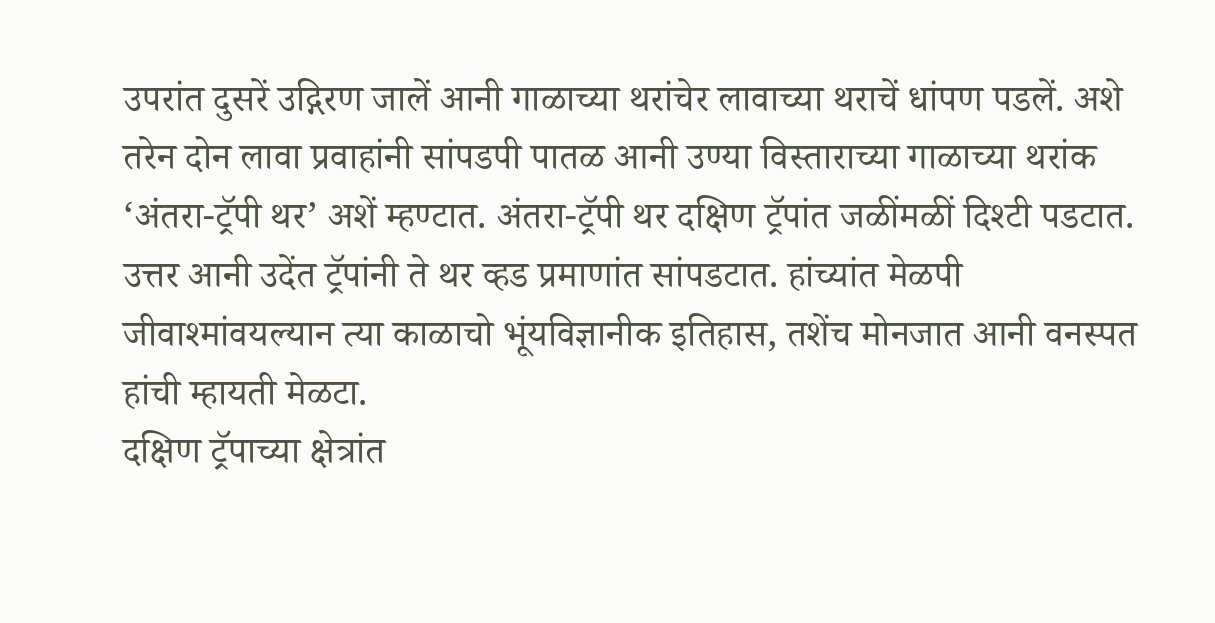उपरांत दुसरें उद्गिरण जालें आनी गाळाच्या थरांचेर लावाच्या थराचें धांपण पडलें. अशे तरेन दोन लावा प्रवाहांनी सांपडपी पातळ आनी उण्या विस्ताराच्या गाळाच्या थरांक ‘अंतरा-ट्रॅपी थर’ अशें म्हण्टात. अंतरा-ट्रॅपी थर दक्षिण ट्रॅपांत जळींमळीं दिश्टी पडटात. उत्तर आनी उदेंत ट्रॅपांनी ते थर व्हड प्रमाणांत सांपडटात. हांच्यांत मेळपी जीवाश्मांवयल्यान त्या काळाचो भूंयविज्ञानीक इतिहास, तशेंच मोनजात आनी वनस्पत हांची म्हायती मेळटा.
दक्षिण ट्रॅपाच्या क्षेत्रांत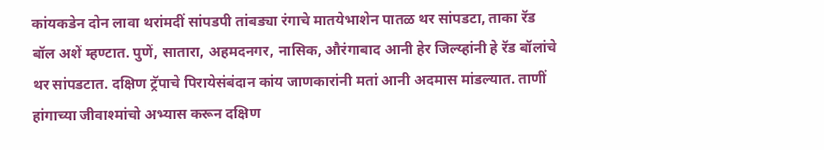कांयकडेन दोन लावा थरांमदीं सांपडपी तांबड्या रंगाचे मातयेभाशेन पातळ थर सांपडटा, ताका रॅड बॉल अशें म्हण्टात. पुणें, सातारा, अहमदनगर, नासिक, औरंगाबाद आनी हेर जिल्य्हांनी हे रॅड बॉलांचे थर सांपडटात. दक्षिण ट्रॅपाचे पिरायेसंबंदान कांय जाणकारांनी मतां आनी अदमास मांडल्यात. ताणीं हांगाच्या जीवाश्मांचो अभ्यास करून दक्षिण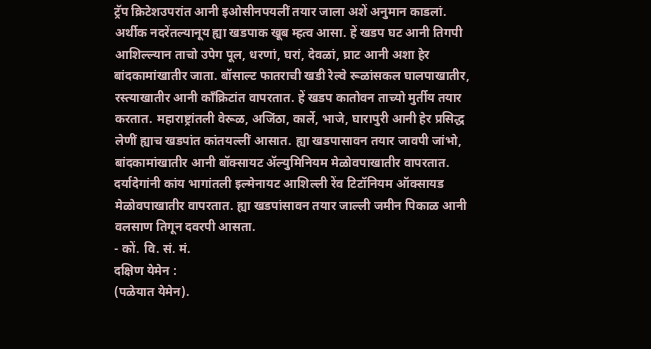ट्रॅप क्रिटेशउपरांत आनी इओसीनपयलीं तयार जाला अशें अनुमान काडलां.
अर्थीक नदरेंतल्यानूय ह्या खडपाक खूब म्हत्व आसा. हें खडप घट आनी तिगपी आशिल्ल्यान ताचो उपेग पूल, धरणां, घरां, देवळां, घ्राट आनी अशा हेर बांदकामांखातीर जाता. बॉसाल्ट फातराची खडी रेल्वे रूळांसकल घालपाखातीर, रस्त्याखातीर आनी काँक्रिटांत वापरतात. हें खडप कातोवन ताच्यो मुर्तीय तयार करतात. महाराष्ट्रांतली वेरूळ, अजिंठा, कार्ले, भाजे, घारापुरी आनी हेर प्रसिद्ध लेणीं ह्याच खडपांत कांतयल्लीं आसात. ह्या खडपासावन तयार जावपी जांभो, बांदकामांखातीर आनी बॉक्सायट ॲल्युमिनियम मेळोवपाखातीर वापरतात. दर्यादेगांनी कांय भागांतली इल्मेनायट आशिल्ली रेंव टिटॉनियम ऑक्सायड मेळोवपाखातीर वापरतात. ह्या खडपांसावन तयार जाल्ली जमीन पिकाळ आनी वलसाण तिगून दवरपी आसता.
- कों. वि. सं. मं.
दक्षिण येमेन :
(पळेयात येमेन).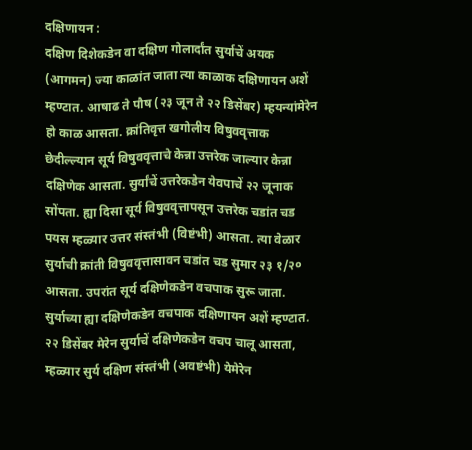दक्षिणायन :
दक्षिण दिशेकडेन वा दक्षिण गोलार्दांत सुर्याचें अयक (आगमन) ज्या काळांत जाता त्या काळाक दक्षिणायन अशें म्हण्टात. आषाढ ते पौष (२३ जून ते २२ डिसेंबर) म्हयन्यांमेरेन हो काळ आसता. क्रांतिवृत्त खगोलीय विषुववृत्ताक छेदील्ल्यान सूर्य विषुववृत्ताचे केन्ना उत्तरेक जाल्यार केन्ना दक्षिणेक आसता. सुर्यांचें उत्तरेकडेन येवपाचें २२ जूनाक सोंपता. ह्या दिसा सूर्य विषुववृत्तापसून उत्तरेक चडांत चड पयस म्हळ्यार उत्तर संस्तंभी (विष्टंभी) आसता. त्या वेळार सुर्याची क्रांती विषुववृत्तासावन चडांत चड सुमार २३ १/२० आसता. उपरांत सूर्य दक्षिणेकडेन वचपाक सुरू जाता. सुर्याच्या ह्या दक्षिणेकडेन वचपाक दक्षिणायन अशें म्हण्टात. २२ डिसेंबर मेरेन सुर्याचें दक्षिणेकडेन वचप चालू आसता, म्हळ्यार सुर्य दक्षिण संस्तंभी (अवष्टंभी) येमेरेन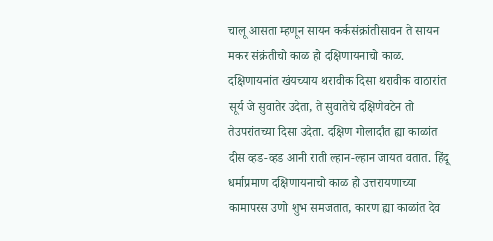चालू आसता म्हणून सायन कर्कसंक्रांतीसावन ते सायन मकर संक्रंतीचो काळ हो दक्षिणायनाचो काळ. दक्षिणायनांत खंयच्याय थरावीक दिसा थरावीक वाठारांत सूर्य जे सुवातेर उदेता, ते सुवातेचे दक्षिणेवटेन तो तेउपरांतच्या दिसा उदेता. दक्षिण गोलार्दांत ह्या काळांत दीस व्हड-व्हड आनी राती ल्हान-ल्हान जायत वतात. हिंदू धर्माप्रमाण दक्षिणायनाचो काळ हो उत्तरायणाच्या कामापरस उणो शुभ समजतात, कारण ह्या काळांत देव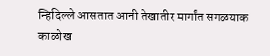न्हिदिल्ले आसतात आनी तेखातीर मार्गांत सगळयाक काळोख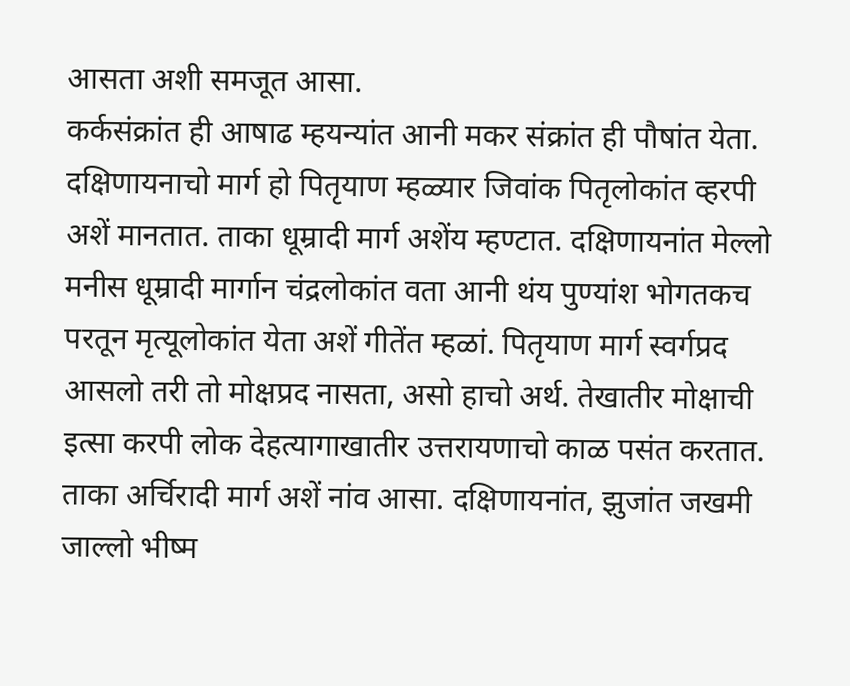आसता अशी समजूत आसा.
कर्कसंक्रांत ही आषाढ म्हयन्यांत आनी मकर संक्रांत ही पौषांत येता. दक्षिणायनाचो मार्ग हो पितृयाण म्हळ्यार जिवांक पितृलोकांत व्हरपी अशें मानतात. ताका धूम्रादी मार्ग अशेंय म्हण्टात. दक्षिणायनांत मेल्लो मनीस धूम्रादी मार्गान चंद्रलोकांत वता आनी थंय पुण्यांश भोगतकच परतून मृत्यूलोकांत येता अशें गीतेंत म्हळां. पितृयाण मार्ग स्वर्गप्रद आसलो तरी तो मोक्षप्रद नासता, असो हाचो अर्थ. तेखातीर मोक्षाची इत्सा करपी लोक देहत्यागाखातीर उत्तरायणाचो काळ पसंत करतात. ताका अर्चिरादी मार्ग अशें नांव आसा. दक्षिणायनांत, झुजांत जखमी जाल्लो भीष्म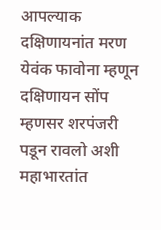आपल्याक दक्षिणायनांत मरण येवंक फावोना म्हणून दक्षिणायन सोंप म्हणसर शरपंजरी पडून रावलो अशी महाभारतांत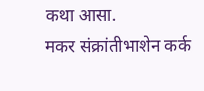कथा आसा.
मकर संक्रांतीभाशेन कर्क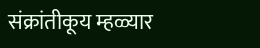संक्रांतीकूय म्हळ्यार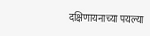दक्षिणायनाच्या पयल्या